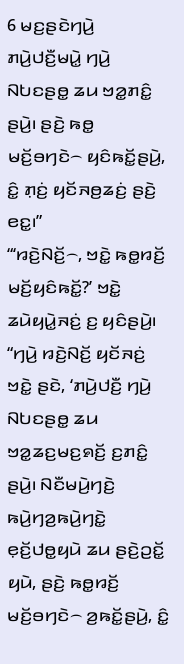6 ꤗꤢ꤬ꤔꤢꤧꤚꤣꤧ꤬ ꤊꤣꤧ꤬ꤓꤢꤪ꤬ꤗꤣꤧ꤭ ꤚꤣꤧ꤬ ꤡꤝꤢꤔꤥ꤭ ꤘꤣ ꤠꤤ꤭ꤊꤢꤨ꤭ ꤔꤣꤧ꤬꤯ ꤔꤢꤧ꤬ ꤒꤥ꤭ ꤗꤢꤩ꤬ꤋꤚꤢꤧ꤮ ꤟꤢꤨꤒꤢꤩ꤭ꤔꤣꤧ꤬, ꤢꤨ꤭ ꤊ꤫ꤢꤦ꤬ ꤟꤢꤩꤏꤥ꤬ꤘꤢꤦ꤬ ꤔꤢꤧ꤬ ꤕꤢ꤭꤯”
“‘ꤙꤢꤧ꤬ꤡꤢꤩ꤬꤮, ꤠꤢꤧ꤭ ꤒꤥ꤭ꤙꤢꤩ꤬ ꤗꤢꤩ꤬ꤟꤢꤨꤒꤢꤩ꤭?’ ꤠꤢꤧ꤭ ꤘꤣꤧꤟꤣꤧ꤭ꤏꤢꤦ꤬ ꤢ꤬ ꤟꤢꤨꤔꤣꤧ꤬꤯ “ꤚꤣꤧ꤬ ꤙꤢꤧ꤬ꤡꤢꤩ꤬ ꤟꤢꤩꤏꤢꤦ꤬ ꤠꤢꤧ꤭ ꤔꤢꤧ, ‘ꤊꤣꤧ꤬ꤓꤢꤪ꤬ ꤚꤣꤧ꤬ ꤡꤝꤢꤔꤥ꤭ ꤘꤣ ꤠꤤ꤭ꤘꤢ꤬ꤗꤢ꤬ꤎꤢꤩ꤬ ꤢ꤬ꤊꤢꤨ꤭ ꤔꤣꤧ꤬꤯ ꤡꤢꤪꤗꤣꤧ꤬ꤚꤢꤧ꤬ ꤒꤣꤧ꤬ꤚꤤ꤬ꤒꤣꤧ꤬ꤚꤢꤧ꤭ ꤕ꤫ꤢꤩ꤬ꤓꤥ꤭ꤟꤣꤧ ꤘꤣ ꤔꤢꤧ꤬ꤑꤢꤩ꤭ ꤟꤣꤧ, ꤔꤢꤧ꤬ ꤒꤥ꤭ꤙꤢꤩ꤬ ꤗꤢꤩ꤬ꤋꤚꤢꤧ꤮ ꤤ꤬ꤒꤢꤩ꤭ꤔꤣꤧ꤬, ꤢꤨ꤭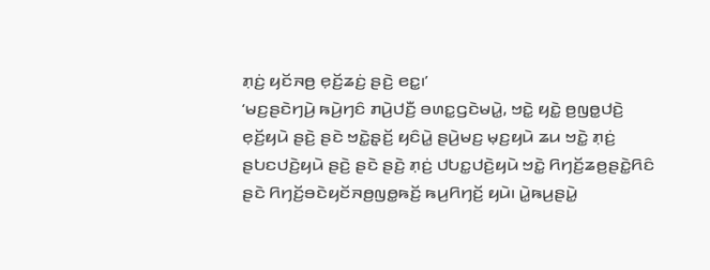ꤊ꤫ꤢꤦ꤬ ꤟꤢꤩꤏꤥ꤬ ꤕ꤫ꤢꤩ꤬ꤘꤢꤦ꤬ ꤔꤢꤧ꤬ ꤕꤢ꤭꤯’
‘ꤗꤢ꤬ꤔꤢꤧꤚꤣꤧ꤬ ꤒꤣꤧ꤬ꤚꤢꤨ ꤊꤣꤧ꤬ꤓꤢꤪ꤬ ꤋꤛꤢ꤭ꤞꤢꤧꤗꤣꤧ꤭, ꤠꤢꤧ꤭ ꤟꤢꤧ꤭ ꤥ꤬ꤜꤥ꤭ꤓꤢꤧ꤬ ꤕ꤫ꤢꤩ꤬ꤟꤣꤧ ꤔꤢꤧ꤬ ꤔꤢꤧ ꤠꤢꤧ꤭ꤔ꤫ꤢꤩ꤬ ꤟꤢꤨꤣꤧ꤭ ꤔꤣꤧ꤬ꤗꤢ꤬ ꤗ꤫ꤢ꤬ꤟꤣꤧ ꤘꤣ ꤠꤢꤧ꤭ ꤊ꤫ꤢꤦ꤬ ꤔꤝꤢꤓꤢꤧ꤬ꤟꤣꤧ ꤔꤢꤧ꤬ ꤔꤢꤧ ꤔꤢꤧ꤬ ꤊ꤫ꤢꤦ꤬ ꤓꤝꤢ꤭ꤓꤢꤧ꤬ꤟꤣꤧ ꤠꤢꤧ꤭ ꤖꤚꤢꤩ꤬ꤘꤥ꤬ꤔꤢꤧ꤭ꤖꤢꤨ ꤔꤢꤧ ꤖꤚꤢꤩ꤬ꤋꤢꤧꤟꤢꤩꤏꤥ꤬ꤜꤥ꤭ꤒꤢꤩ꤬ ꤒꤣ꤬ꤖꤚꤢꤩ꤬ ꤟꤣꤧ꤯ ꤣꤧ꤭ꤒꤣ꤬ꤔꤣꤧ꤭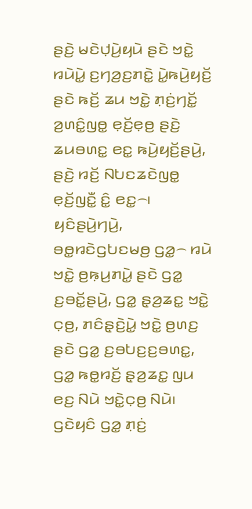ꤔꤢꤧ꤬ ꤗꤢꤧꤓ꤫ꤣꤧ꤬ꤟꤣꤧ ꤔꤢꤧ ꤠꤢꤧ꤭ ꤙꤣꤧꤣꤧ꤭ ꤢ꤬ꤚꤤ꤬ꤢ꤬ꤊꤢꤧ꤭ ꤣꤧ꤭ꤒꤣꤧ꤬ꤟꤢꤩ꤬ ꤔꤢꤧ ꤒꤢꤩ꤬ ꤘꤣ ꤠꤢꤧ꤭ ꤊ꤫ꤢꤦ꤬ꤚꤢꤩ꤭ ꤤ꤬ꤛꤢꤨ꤭ꤜꤥ꤭ ꤕ꤫ꤢꤩ꤬ꤕ꤫ꤥ꤬ ꤔꤢꤧ꤬ ꤘꤣꤋꤛꤢ꤭ ꤕꤢ꤭ ꤒꤣꤧ꤬ꤟꤢꤩ꤬ꤔꤣꤧ꤬, ꤔꤢꤧ꤬ ꤙꤢꤩ꤬ ꤡꤝꤢꤘꤢꤧꤜꤥ꤭ ꤕ꤫ꤢꤩ꤬ꤜꤢꤪ꤭ ꤢꤨ꤭ ꤕꤢ꤭꤮꤯
ꤟꤢꤨꤔꤣꤧ꤬ꤚꤣꤧ꤬, ꤋꤥ꤭ꤙꤢꤧꤞꤝꤢꤗꤥ꤬ ꤞꤤ꤭꤮ ꤙꤣꤧ ꤠꤢꤧ꤭ ꤥ꤬ꤒ꤫ꤣ꤬ꤊꤣꤧ꤭ ꤔꤢꤧ ꤞꤤ꤭ ꤢ꤬ꤋꤢꤩ꤭ꤔꤣꤧ꤬, ꤞꤤ꤭ ꤔ꤫ꤤ꤬ꤘꤢ꤭ ꤠꤢꤧ꤭ ꤍ꤫ꤥ꤬, ꤊꤢꤨꤔ꤫ꤢꤧ꤬ꤣꤧ꤭ ꤠꤢꤧ꤭ ꤥ꤬ꤛꤢ꤬ ꤔꤢꤧ ꤞꤤ꤭ ꤢ꤬ꤋꤝꤢ꤬ꤢ꤬ꤋꤛꤢ꤭, ꤞꤤ꤭ ꤒꤥ꤭ꤙꤢꤩ꤬ ꤔ꤫ꤤ꤬ꤘꤢ꤭ ꤜꤣ ꤕꤢ꤬ ꤡꤣꤧ ꤠꤢꤧ꤭ꤍ꤫ꤥ꤬ ꤡꤣꤧ꤯ ꤞꤢꤧꤟꤢꤨ ꤞꤤ꤭ ꤊ꤫ꤢꤦ꤬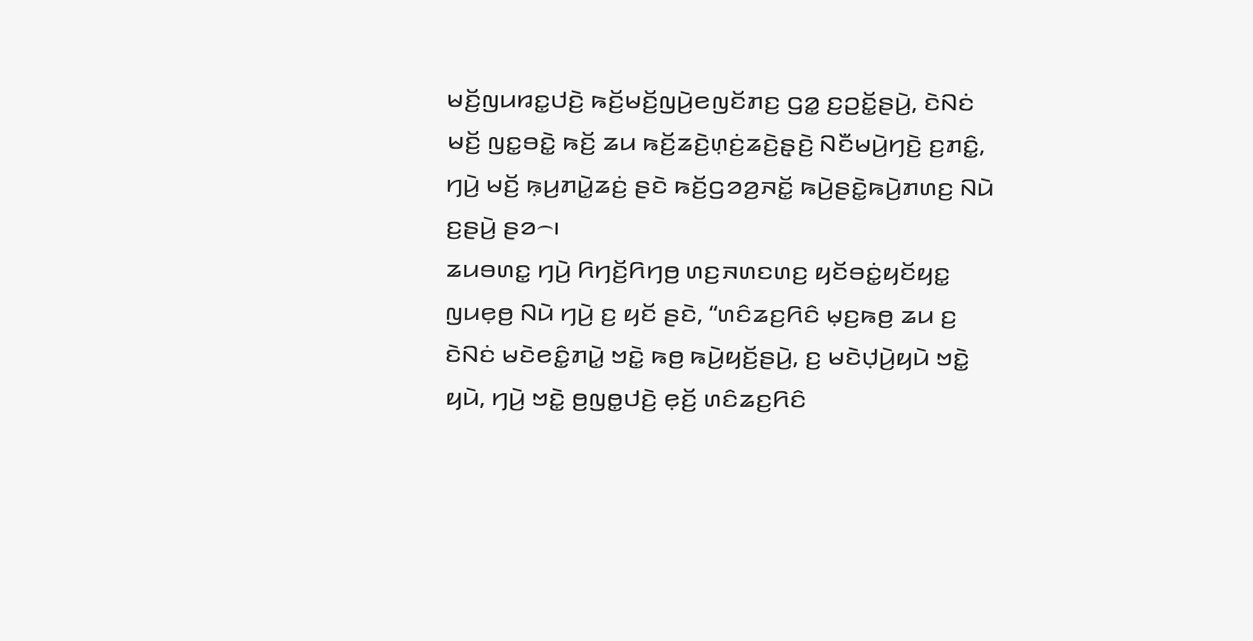ꤗꤢꤩ꤬ꤜꤣꤙꤢ꤭ꤓꤢꤧ꤬ ꤒꤢꤩ꤬ꤗꤢꤩ꤬ꤜꤣꤧ꤬ꤕꤜꤢꤩꤊꤢ꤬ ꤞꤤ꤭ ꤢ꤬ꤑꤢꤩ꤭ꤔꤣꤧ꤬, ꤢꤧꤡꤢꤦ ꤗꤢꤩ꤬ ꤜꤢ꤭ꤋꤢꤧ꤭ ꤒꤢꤩ꤬ ꤘꤣ ꤒꤢꤩ꤬ꤘꤢꤧ꤬ꤛ꤫ꤢꤦ꤬ꤘꤢꤧ꤬ꤔ꤫ꤢꤧ꤬ ꤡꤢꤪꤗꤣꤧ꤬ꤚꤢꤧ꤬ ꤢ꤬ꤊꤢꤨ꤭, ꤚꤣꤧ꤬ ꤗꤢꤩ꤬ ꤒ꤫ꤣ꤬ꤊꤣꤧ꤭ꤘꤢꤦ꤬ ꤔꤢꤧ ꤒꤢꤩ꤬ꤞꤤꤤ꤬ꤏꤢꤩ꤭ ꤒꤣꤧ꤬ꤔꤢꤧ꤭ꤒꤣꤧ꤬ꤊꤛꤢ꤬ ꤡꤣꤧ ꤢ꤬ꤔꤣꤧ꤬ ꤔꤤ꤮꤯
ꤘꤣꤋꤛꤢ꤭ ꤚꤣꤧ꤬ ꤖꤚꤢꤩ꤬ꤖꤚꤥ꤬ ꤛꤢ꤬ꤏꤛꤢꤛꤢ꤬ ꤟꤢꤩꤋꤢꤦ꤭ꤟꤢꤩꤟꤢ꤭ ꤜꤣꤕ꤫ꤥ꤬ ꤡꤣꤧ ꤚꤣꤧ꤬ ꤢ꤬ ꤟꤢꤩ ꤔꤢꤧ, “ꤛꤢꤨꤘꤢ꤬ꤖꤢꤨ ꤗ꤫ꤢ꤬ꤒꤥ꤬ ꤘꤣ ꤢ꤬ ꤢꤧꤡꤢꤦ ꤗꤢꤧꤕꤢꤨ꤭ꤊꤣꤧ꤭ ꤠꤢꤧ꤭ ꤒꤥ꤬ ꤒꤣꤧ꤬ꤟꤢꤩ꤬ꤔꤣꤧ꤬, ꤢ꤬ ꤗꤢꤧꤓ꤫ꤣꤧ꤬ꤟꤣꤧ ꤠꤢꤧ꤭ ꤟꤣꤧ, ꤚꤣꤧ꤬ ꤠꤢꤧ꤭ ꤥ꤬ꤜꤥ꤭ꤓꤢꤧ꤬ ꤕ꤫ꤢꤩ꤬ ꤛꤢꤨꤘꤢ꤬ꤖꤢꤨ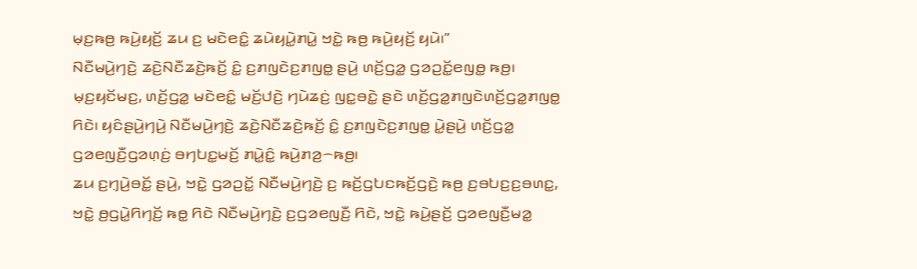ꤗ꤫ꤢ꤬ꤒꤥ꤬ ꤒꤣꤧ꤬ꤟꤢꤩ꤬ ꤘꤣ ꤢ꤬ ꤗꤢꤧꤕꤢꤨ꤭ ꤘꤣꤧꤟꤣꤧ꤭ꤊꤣꤧ꤭ ꤠꤢꤧ꤭ ꤒꤥ꤬ ꤒꤣꤧ꤬ꤟꤢꤩ꤬ ꤟꤣꤧ꤯”
ꤡꤢꤪꤗꤣꤧ꤬ꤚꤢꤧ꤬ ꤘꤢꤧ꤬ꤡꤢꤪꤘꤢꤧ꤬ꤒꤢꤩ꤬ ꤢꤨ꤭ ꤢ꤬ꤊꤜꤢꤧꤢ꤬ꤊꤜꤥ꤭ ꤔꤣꤧ꤬ ꤛꤢꤩ꤬ꤞꤤ꤭ ꤞꤤꤑꤢꤩ꤭ꤕꤜꤥ꤭ ꤒꤥ꤬꤯ ꤗ꤫ꤢ꤬ꤟꤢꤩꤗꤢ꤬, ꤛꤢꤩ꤬ꤞꤤ꤭ ꤗꤢꤧꤕꤢꤨ꤭ ꤗꤢꤩ꤬ꤓꤢꤧ꤬ ꤚꤣꤧꤘꤢꤦ꤬ ꤜꤢ꤭ꤋꤢꤧ꤭ ꤔꤢꤧ ꤛꤢꤩ꤬ꤞꤤ꤭ꤊꤜꤢꤧꤛꤢꤩ꤬ꤞꤤ꤭ꤊꤜꤥ꤭ ꤖꤢꤧ꤯ ꤟꤢꤨꤔꤣꤧ꤬ꤚꤣꤧ꤬ ꤡꤢꤪꤗꤣꤧ꤬ꤚꤢꤧ꤬ ꤘꤢꤧ꤬ꤡꤢꤪꤘꤢꤧ꤬ꤒꤢꤩ꤬ ꤢꤨ꤭ ꤢ꤬ꤊꤜꤢꤧꤢ꤬ꤊꤜꤥ꤭ ꤣꤧ꤭ꤔꤣꤧ꤬ ꤛꤢꤩ꤬ꤞꤤ꤭ ꤞꤤꤕꤜꤢꤪ꤬ꤞꤤꤛ꤫ꤢꤦ꤬ ꤋꤚꤝꤢ꤭ꤗꤢꤩ꤬ ꤊꤣꤧ꤭ꤢꤨ꤭ ꤒꤣꤧ꤬ꤊꤤ꤬꤮ꤒꤥ꤬꤯
ꤘꤣ ꤢ꤬ꤚ꤫ꤣꤧ꤬ꤋꤢꤩ꤭ ꤔꤣꤧ꤬, ꤠꤢꤧ꤭ ꤞꤤꤑꤢꤩ꤭ ꤡꤢꤪꤗꤣꤧ꤬ꤚꤢꤧ꤬ ꤢ꤬ ꤒꤢꤩ꤬ꤞꤝꤢꤒꤢꤩ꤬ꤞꤢꤧ꤬ ꤒꤥ꤬ ꤢ꤬ꤋꤝꤢ꤬ꤢ꤬ꤋꤛꤢ꤭, ꤠꤢꤧ꤭ ꤥ꤬ꤞꤣꤧ꤭ꤖꤚꤢꤩ꤬ ꤒꤥ꤭ ꤖꤢꤧ ꤡꤢꤪꤗꤣꤧ꤬ꤚꤢꤧ꤬ ꤢ꤬ꤞꤤꤕꤜꤢꤪ꤬ ꤖꤢꤧ, ꤠꤢꤧ꤭ ꤒꤣꤧ꤬ꤔꤢꤩ꤬ ꤞꤤꤕꤜꤢꤪ꤬ꤗꤤ꤭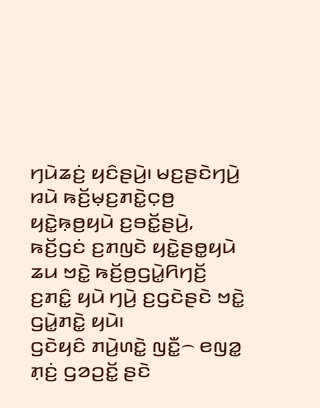ꤚꤣꤧꤘꤢꤦ꤬ ꤟꤢꤨꤔꤣꤧ꤬꤯ ꤗꤢ꤬ꤔꤢꤧꤚꤣꤧ꤬ ꤙꤣꤧ ꤒꤢꤩ꤬ꤗ꤫ꤢ꤬ꤊꤢꤧ꤭ꤍ꤫ꤥ꤬ ꤟꤢꤧ꤭ꤒ꤫ꤥ꤬ꤟꤣꤧ ꤢ꤬ꤋꤢꤩ꤭ꤔꤣꤧ꤬, ꤒꤢꤩ꤬ꤞꤢꤦ ꤢ꤬ꤊꤜꤢꤧ ꤟꤢꤧ꤭ꤔꤥ꤭ꤟꤣꤧ ꤘꤣ ꤠꤢꤧ꤭ ꤒꤢꤩ꤬ꤥ꤬ꤞꤣꤧ꤭ꤖꤚꤢꤩ꤬ ꤢ꤬ꤊꤢꤨ꤭ ꤟꤣꤧ ꤚꤣꤧ꤬ ꤢ꤬ꤞꤢꤧꤔꤢꤧ ꤠꤢꤧ꤭ ꤞꤣꤧ꤭ꤊꤢꤧ꤭ ꤟꤣꤧ꤯
ꤞꤢꤧꤟꤢꤨ ꤊꤣꤧ꤬ꤛꤢꤧ꤭ ꤜꤢꤪ꤭꤮ ꤕꤜꤤ꤭ ꤊ꤫ꤢꤦ꤬ ꤞꤤꤑꤢꤩ꤭ ꤔꤢꤧ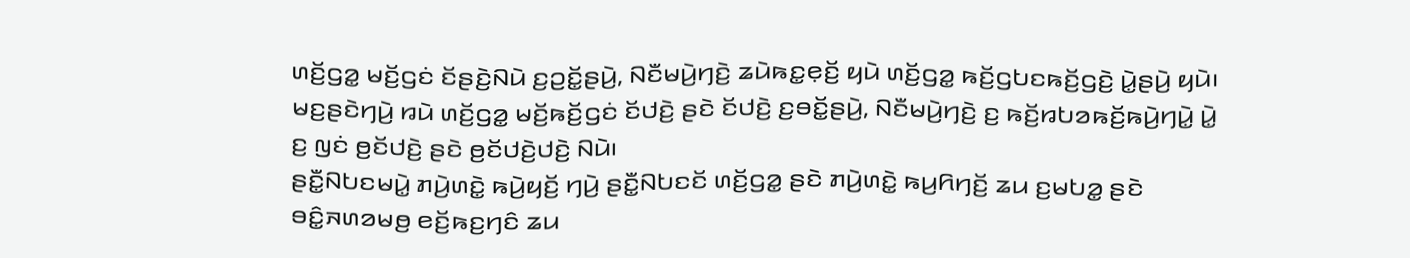ꤛꤢꤩ꤬ꤞꤤ꤭ ꤗꤢꤩ꤬ꤞꤢꤦ ꤢꤩꤔꤢꤧ꤬ꤡꤣꤧ ꤢ꤬ꤑꤢꤩ꤭ꤔꤣꤧ꤬, ꤡꤢꤪꤗꤣꤧ꤬ꤚꤢꤧ꤬ ꤘꤣꤧꤒꤢ꤭ꤕ꤫ꤢꤩ꤬ ꤟꤣꤧ ꤛꤢꤩ꤬ꤞꤤ꤭ ꤒꤢꤩ꤬ꤞꤝꤢꤒꤢꤩ꤬ꤞꤢꤧ꤬ ꤣꤧ꤭ꤔꤣꤧ꤬ ꤟꤣꤧ꤯ ꤗꤢ꤬ꤔꤢꤧꤚꤣꤧ꤬ ꤙꤣꤧ ꤛꤢꤩ꤬ꤞꤤ꤭ ꤗꤢꤩ꤬ꤒꤢꤩ꤬ꤞꤢꤦ ꤢꤩꤓꤢꤧ꤬ ꤔꤢꤧ ꤢꤩꤓꤢꤧ꤬ ꤢ꤬ꤋꤢꤩ꤭ꤔꤣꤧ꤬, ꤡꤢꤪꤗꤣꤧ꤬ꤚꤢꤧ꤬ ꤢ꤬ ꤒꤢꤩ꤬ꤙꤝꤤꤒꤢꤩ꤬ꤒꤣꤧ꤬ꤚꤣꤧ꤭ ꤣꤧ꤭ ꤢ꤬ ꤜꤢꤦ ꤥ꤬ꤢꤩꤓꤢꤧ꤬ ꤔꤢꤧ ꤥ꤬ꤢꤩꤓꤢꤧ꤬ꤓꤢꤧ꤬ ꤡꤣꤧ꤯
ꤔꤢꤪ꤭ꤡꤝꤢꤗꤣꤧ꤭ ꤊꤣꤧ꤬ꤛꤢꤧ꤭ ꤒꤣꤧ꤬ꤟꤢꤩ꤬ ꤚꤣꤧ꤬ ꤔꤢꤪ꤭ꤡꤝꤢꤢꤩ ꤛꤢꤩ꤬ꤞꤤ꤭ ꤔꤢꤧ ꤊꤣꤧ꤬ꤛꤢꤧ꤭ ꤒꤣ꤬ꤖꤚꤢꤩ꤬ ꤘꤣ ꤢ꤬ꤗꤝꤤ꤭ ꤔꤢꤧ ꤋꤢꤨ꤭ꤏꤛꤤꤗꤥ꤬ ꤕꤢꤩ꤬ꤒꤢ꤬ꤚꤢꤨ ꤘꤣ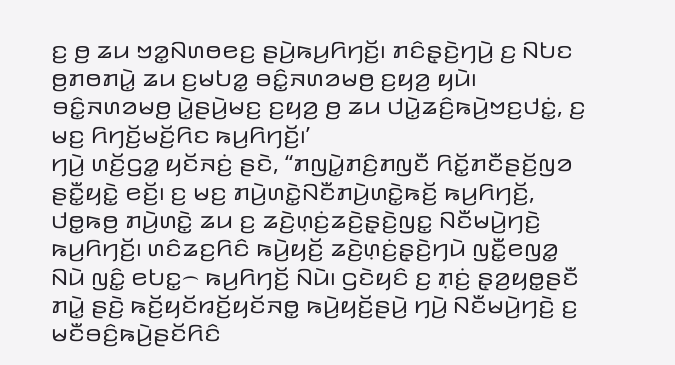ꤢ꤬ ꤥ꤬ ꤘꤣ ꤠꤤ꤭ꤡꤛꤥꤕꤢ꤬ ꤔꤣꤧ꤬ꤒꤣ꤬ꤖꤚꤢꤩ꤬꤯ ꤊꤢꤨꤔ꤫ꤢꤧ꤬ꤚꤣꤧ꤬ ꤢ꤬ ꤡꤝꤢ ꤥ꤬ꤊꤥꤊꤣꤧ꤭ ꤘꤣ ꤢ꤬ꤗꤝꤤ꤭ ꤋꤢꤨ꤭ꤏꤛꤤꤗꤥ꤬ ꤢ꤬ꤟꤤ꤬ ꤟꤣꤧ꤯ ꤋꤢꤨ꤭ꤏꤛꤤꤗꤥ꤬ ꤣꤧ꤭ꤔꤣꤧ꤬ꤗꤢ꤬ ꤢ꤬ꤟꤤ꤬ ꤥ꤬ ꤘꤣ ꤓꤣꤧ꤭ꤘꤢꤨ꤬ꤒꤣꤧ꤬ꤠꤢ꤬ꤓꤢꤦ꤭, ꤢ꤬ ꤗꤢ꤬ ꤖꤚꤢꤩ꤬ꤗꤢꤩ꤬ꤖꤢ ꤒꤣ꤬ꤖꤚꤢꤩ꤬꤯’
ꤚꤣꤧ꤬ ꤛꤢꤩ꤬ꤞꤤ꤭ ꤟꤢꤩꤏꤢꤦ꤬ ꤔꤢꤧ, “ꤊꤜꤣꤧ꤭ꤊꤢꤨ꤬ꤊꤜꤢꤪ ꤖꤢꤩ꤭ꤊꤢꤪꤔꤢꤩ꤬ꤜꤤ ꤔꤢꤪ꤭ꤟꤢꤧ꤭ ꤕꤢꤩ꤬꤯ ꤢ꤬ ꤗꤢ꤬ ꤊꤣꤧ꤬ꤛꤢꤧ꤭ꤡꤢꤪꤊꤣꤧ꤬ꤛꤢꤧ꤭ꤒꤢꤩ꤬ ꤒꤣ꤬ꤖꤚꤢꤩ꤬, ꤓꤥ꤭ꤒꤥ꤬ ꤊꤣꤧ꤬ꤛꤢꤧ꤭ ꤘꤣ ꤢ꤬ ꤘꤢꤧ꤬ꤛ꤫ꤢꤦ꤬ꤘꤢꤧ꤬ꤔ꤫ꤢꤧ꤬ꤜꤢ꤭ ꤡꤢꤪꤗꤣꤧ꤬ꤚꤢꤧ꤬ ꤒꤣ꤬ꤖꤚꤢꤩ꤬꤯ ꤛꤢꤨꤘꤢ꤬ꤖꤢꤨ ꤒꤣꤧ꤬ꤟꤢꤩ꤬ ꤘꤢꤧ꤬ꤛ꤫ꤢꤦ꤬ꤔ꤫ꤢꤧ꤬ꤚꤣꤧ ꤜꤢꤪ꤭ꤕꤜꤤ꤭ ꤡꤣꤧ ꤜꤢꤨ꤭ ꤕꤝꤢ꤭꤮ ꤒꤣ꤬ꤖꤚꤢꤩ꤬ ꤡꤣꤧ꤯ ꤞꤢꤧꤟꤢꤨ ꤢ꤬ ꤊ꤫ꤢꤦ꤬ ꤔ꤫ꤤ꤬ꤟꤥ꤭ꤔꤢꤪ ꤊꤣꤧ꤭ ꤔꤢꤧ꤬ ꤒꤢꤩ꤬ꤟꤢꤩꤙꤢꤩ꤬ꤟꤢꤩꤏꤥ꤭ ꤒꤣꤧ꤬ꤟꤢꤩ꤬ꤔꤣꤧ꤬ ꤚꤣꤧ꤬ ꤡꤢꤪꤗꤣꤧ꤬ꤚꤢꤧ꤬ ꤢ꤬ ꤗꤢꤪꤋꤢꤨ꤬ꤒꤣꤧ꤬ꤔꤢꤩꤖꤢꤨ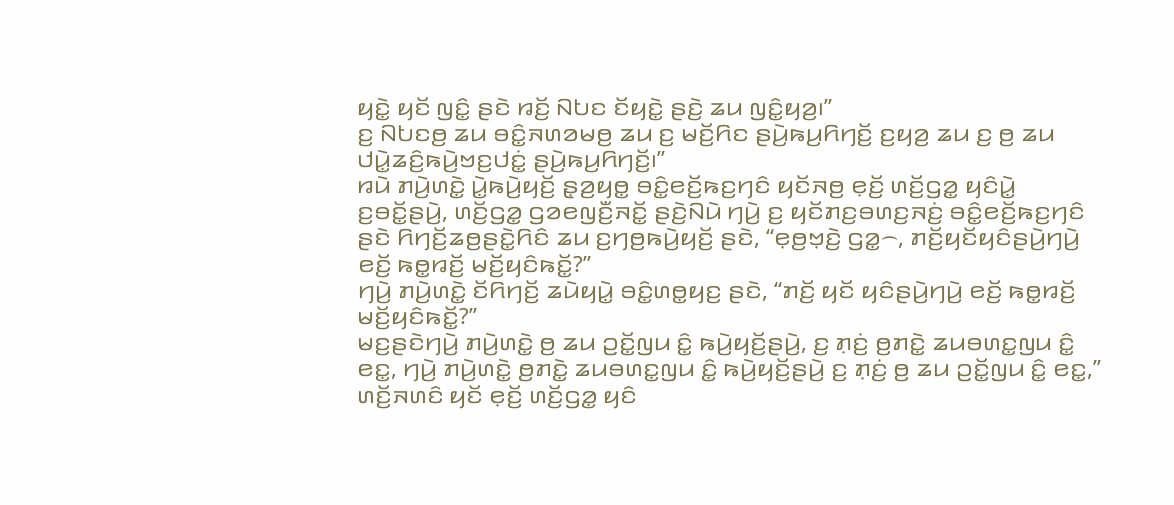ꤟꤢꤧ꤭ ꤟꤢꤩ ꤜꤢꤨ꤭ ꤔꤢꤧ ꤙꤢꤩ꤬ ꤡꤝꤢ ꤢꤩꤟꤢꤧ꤭ ꤔꤢꤧ꤬ ꤘꤣ ꤜꤢꤨ꤭ꤟꤤ꤬꤯”
ꤢ꤬ ꤡꤝꤢꤥ꤬ ꤘꤣ ꤋꤢꤨ꤭ꤏꤛꤤꤗꤥ꤬ ꤘꤣ ꤢ꤬ ꤗꤢꤩ꤬ꤖꤢ ꤔꤣꤧ꤬ꤒꤣ꤬ꤖꤚꤢꤩ꤬ ꤢ꤬ꤟꤤ꤬ ꤘꤣ ꤢ꤬ ꤥ꤬ ꤘꤣ ꤓꤣꤧ꤭ꤘꤢꤨ꤬ꤒꤣꤧ꤬ꤠꤢ꤬ꤓꤢꤦ꤭ ꤔꤣꤧ꤬ꤒꤣ꤬ꤖꤚꤢꤩ꤬꤯”
ꤙꤣꤧ ꤊꤣꤧ꤬ꤛꤢꤧ꤭ ꤣꤧ꤭ꤒꤣꤧ꤬ꤟꤢꤩ꤬ ꤔ꤫ꤤ꤬ꤟꤥ꤭ ꤋꤢꤨ꤭ꤕꤢꤩ꤬ꤒꤢ꤬ꤚꤢꤨ ꤟꤢꤩꤏꤥ꤬ ꤕ꤫ꤢꤩ꤬ ꤛꤢꤩ꤬ꤞꤤ꤭ ꤟꤢꤨꤣꤧ꤭ ꤢ꤬ꤋꤢꤩ꤭ꤔꤣꤧ꤬, ꤛꤢꤩ꤬ꤞꤤ꤭ ꤞꤤꤕꤜꤢꤪ꤬ꤏꤢꤩ꤭ ꤔꤢꤧ꤬ꤡꤣꤧ ꤚꤣꤧ꤬ ꤢ꤬ ꤟꤢꤩꤊꤢ꤬ꤋꤛꤢ꤬ꤏꤢꤦ꤬ ꤋꤢꤨ꤭ꤕꤢꤩ꤬ꤒꤢ꤬ꤚꤢꤨ ꤔꤢꤧ ꤖꤚꤢꤩ꤬ꤘꤥ꤬ꤔꤢꤧ꤭ꤖꤢꤨ ꤘꤣ ꤢ꤬ꤚꤥ꤬ꤒꤣꤧ꤬ꤟꤢꤩ꤬ ꤔꤢꤧ, “ꤕ꤫ꤥ꤬ꤠ꤫ꤢꤧ꤬ ꤞꤤ꤭꤮, ꤊꤢꤩ꤬ꤟꤢꤩꤟꤢꤨꤔꤣꤧ꤬ꤚꤣꤧ꤬ ꤕꤢꤩ꤬ ꤒꤥ꤭ꤙꤢꤩ꤬ ꤗꤢꤩ꤬ꤟꤢꤨꤒꤢꤩ꤭?”
ꤚꤣꤧ꤬ ꤊꤣꤧ꤬ꤛꤢꤧ꤭ ꤢꤩꤖꤚꤢꤩ꤬ ꤘꤣꤧꤟꤣꤧ꤭ ꤋꤢꤨ꤭ꤛꤥ꤭ꤟꤢ꤬ ꤔꤢꤧ, “ꤊꤢꤩ꤬ ꤟꤢꤩ ꤟꤢꤨꤔꤣꤧ꤬ꤚꤣꤧ꤬ ꤕꤢꤩ꤬ ꤒꤥ꤭ꤙꤢꤩ꤬ ꤗꤢꤩ꤬ꤟꤢꤨꤒꤢꤩ꤭?”
ꤗꤢ꤬ꤔꤢꤧꤚꤣꤧ꤬ ꤊꤣꤧ꤬ꤛꤢꤧ꤭ ꤥ꤬ ꤘꤣ ꤑꤢꤩ꤭ꤜꤣ ꤢꤨ꤭ ꤒꤣꤧ꤬ꤟꤢꤩ꤬ꤔꤣꤧ꤬, ꤢ꤬ ꤊ꤫ꤢꤦ꤬ ꤥ꤬ꤊꤢꤧ꤭ ꤘꤣꤋꤛꤢ꤭ꤜꤣ ꤢꤨ꤭ ꤕꤢ꤭, ꤚꤣꤧ꤬ ꤊꤣꤧ꤬ꤛꤢꤧ꤭ ꤥ꤬ꤊꤢꤧ꤭ ꤘꤣꤋꤛꤢ꤭ꤜꤣ ꤢꤨ꤭ ꤒꤣꤧ꤬ꤟꤢꤩ꤬ꤔꤣꤧ꤬ ꤢ꤬ ꤊ꤫ꤢꤦ꤬ ꤥ꤬ ꤘꤣ ꤑꤢꤩ꤭ꤜꤣ ꤢꤨ꤭ ꤕꤢ꤭,” ꤛꤢꤩ꤬ꤏꤛꤢꤨ ꤟꤢꤩ ꤕ꤫ꤢꤩ꤬ ꤛꤢꤩ꤬ꤞꤤ꤭ ꤟꤢꤨ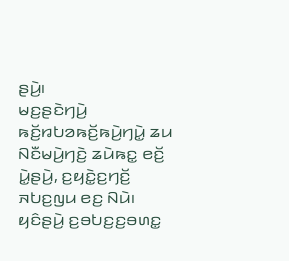ꤔꤣꤧ꤬꤯
ꤗꤢ꤬ꤔꤢꤧꤚꤣꤧ꤬ ꤒꤢꤩ꤬ꤙꤝꤤꤒꤢꤩ꤬ꤒꤣꤧ꤬ꤚꤣꤧ꤭ ꤘꤣ ꤡꤢꤪꤗꤣꤧ꤬ꤚꤢꤧ꤬ ꤘꤣꤧꤒꤢ꤭ ꤕꤢꤩ꤬ ꤣꤧ꤭ꤔꤣꤧ꤬, ꤢ꤬ꤟꤢꤧ꤭ꤢ꤬ꤚꤢꤩ꤬ ꤏꤝꤢ꤬ꤜꤣ ꤕꤢ꤬ ꤡꤣꤧ꤯ ꤟꤢꤨꤔꤣꤧ꤬ ꤢ꤬ꤋꤝꤢ꤬ꤢ꤬ꤋꤛꤢ꤭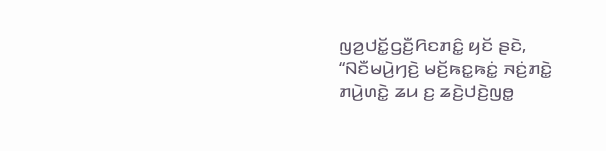ꤜꤤ꤬ꤓꤢꤩ꤭ꤞꤢꤪ꤬ꤖꤢꤊꤢꤨ꤭ ꤟꤢꤩ ꤔꤢꤧ, “ꤡꤢꤪꤗꤣꤧ꤬ꤚꤢꤧ꤬ ꤗꤢꤩ꤬ꤒꤢ꤭ꤒꤢꤦ꤭ ꤏꤢꤦ꤬ꤊꤢꤧ꤭ ꤊꤣꤧ꤬ꤛꤢꤧ꤭ ꤘꤣ ꤢ꤬ ꤘꤢꤧ꤬ꤓꤢꤧ꤬ꤜꤥ꤭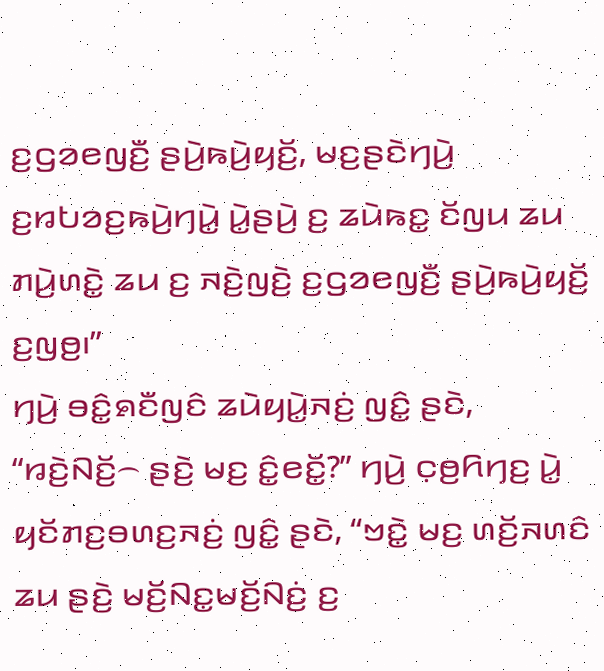ꤢ꤬ꤞꤤꤕꤜꤢꤪ꤬ ꤔꤣꤧ꤬ꤒꤣꤧ꤬ꤟꤢꤩ꤬, ꤗꤢ꤬ꤔꤢꤧꤚꤣꤧ꤬ ꤢ꤬ꤙꤝꤤꤢ꤬ꤒꤣꤧ꤬ꤚꤣꤧ꤭ ꤣꤧ꤭ꤔꤣꤧ꤬ ꤢ꤬ ꤘꤣꤧꤒꤢ꤭ ꤢꤩꤜꤣ ꤘꤣ ꤊꤣꤧ꤬ꤛꤢꤧ꤭ ꤘꤣ ꤢ꤬ ꤏꤢꤧ꤬ꤜꤢꤧ꤬ ꤢ꤬ꤞꤤꤕꤜꤢꤪ꤬ ꤔꤣꤧ꤬ꤒꤣꤧ꤬ꤟꤢꤩ꤬ ꤢ꤬ꤜꤥ꤬꤯”
ꤚꤣꤧ꤬ ꤋꤢꤨ꤭ꤎꤢꤪꤜꤢꤨ ꤘꤣꤧꤟꤣꤧ꤭ꤏꤢꤦ꤬ ꤜꤢꤨ꤭ ꤔꤢꤧ, “ꤙꤢꤧ꤬ꤡꤢꤩ꤬꤮ ꤔꤢꤧ꤬ ꤗꤢ꤬ ꤢꤨ꤭ꤕꤢꤩ꤭?” ꤚꤣꤧ꤬ ꤍ꤫ꤥ꤬ꤖꤚꤢ꤬ ꤣꤧ꤭ ꤟꤢꤩꤊꤢ꤬ꤋꤛꤢ꤬ꤏꤢꤦ꤬ ꤜꤢꤨ꤭ ꤔꤢꤧ, “ꤠꤢꤧ꤭ ꤗꤢ꤬ ꤛꤢꤩ꤬ꤏꤛꤢꤨ ꤘꤣ ꤔꤢꤧ꤬ ꤗꤢꤩ꤬ꤡꤢ꤭ꤗꤢꤩ꤬ꤡꤢꤦ꤬ ꤢ꤬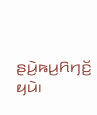ꤔꤣꤧ꤬ꤒꤣ꤬ꤖꤚꤢꤩ꤬ ꤟꤣꤧ꤯